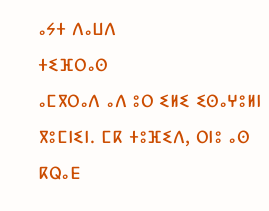ⴰⵢⵜ ⴷⴰⵡⴷ
ⵜⵉⴼⵔⴰⵙ
ⴰⵎⴳⵔⴰⴷ ⴰⴷ ⵓⵔ ⵉⵍⵉ ⵉⵙⴰⵖⵓⵍⵏ ⴳⵓⵎⵏⵉⵏ. ⵎⴽ ⵜⵓⴼⵉⴷ, ⵔⵏⵓ ⴰⵙ ⴽⵕⴰⴹ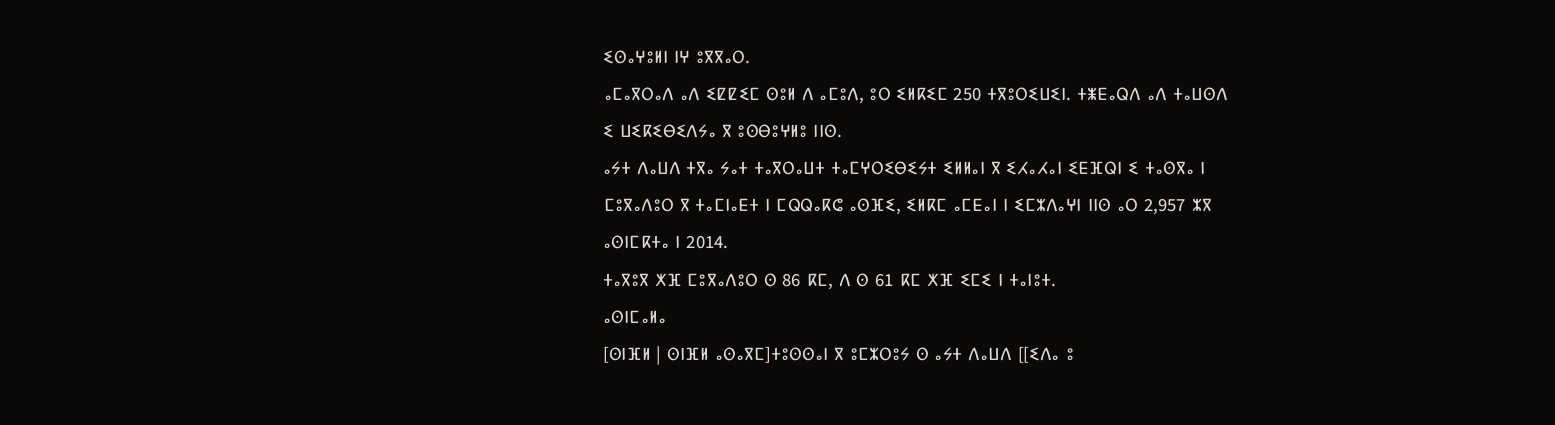ⵉⵙⴰⵖⵓⵍⵏ ⵏⵖ ⵓⴳⴳⴰⵔ.
ⴰⵎⴰⴳⵔⴰⴷ ⴰⴷ ⵉⵇⵇⵉⵎ ⵙⵓⵍ ⴷ ⴰⵎⵓⴷ, ⵓⵔ ⵉⵍⴽⵉⵎ 250 ⵜⴳⵓⵔⵉⵡⵉⵏ. ⵜⵥⴹⴰⵕⴷ ⴰⴷ ⵜⴰⵡⵙⴷ ⵉ ⵡⵉⴽⵉⴱⵉⴷⵢⴰ ⴳ ⵓⵙⴱⵓⵖⵍⵓ ⵏⵏⵙ.
ⴰⵢⵜ ⴷⴰⵡⴷ ⵜⴳⴰ ⵢⴰⵜ ⵜⴰⴳⵔⴰⵡⵜ ⵜⴰⵎⵖⵔⵉⴱⵉⵢⵜ ⵉⵍⵍⴰⵏ ⴳ ⵉⵃⴰⵃⴰⵏ ⵉⴹⴼⵕⵏ ⵉ ⵜⴰⵙⴳⴰ ⵏ ⵎⵓⴳⴰⴷⵓⵔ ⴳ ⵜⴰⵎⵏⴰⴹⵜ ⵏ ⵎⵕⵕⴰⴽⵛ ⴰⵙⴼⵉ, ⵉⵍⴽⵎ ⴰⵎⴹⴰⵏ ⵏ ⵉⵎⵣⴷⴰⵖⵏ ⵏⵏⵙ ⴰⵔ 2,957 ⵣⴳ ⴰⵙⵏⵎⴽⵜⴰ ⵏ 2014.
ⵜⴰⴳⵓⴳ ⵅⴼ ⵎⵓⴳⴰⴷⵓⵔ ⵙ 86 ⴽⵎ, ⴷ ⵙ 61 ⴽⵎ ⵅⴼ ⵉⵎⵉ ⵏ ⵜⴰⵏⵓⵜ.
ⴰⵙⵏⵎⴰⵍⴰ
[ⵙⵏⴼⵍ | ⵙⵏⴼⵍ ⴰⵙⴰⴳⵎ]ⵜⵓⵙⵙⴰⵏ ⴳ ⵓⵎⵣⵔⵓⵢ ⵙ ⴰⵢⵜ ⴷⴰⵡⴷ [[ⵉⴷⴰ ⵓ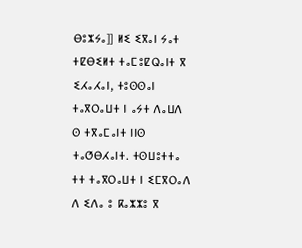ⴱⵓⵣⵢⴰ]] ⵍⵉ ⵉⴳⴰⵏ ⵢⴰⵜ ⵜⵇⴱⵉⵍⵜ ⵜⴰⵎⵓⵇⵕⴰⵏⵜ ⴳ ⵉⵃⴰⵃⴰⵏ, ⵜⵓⵙⵙⴰⵏ ⵜⴰⴳⵔⴰⵡⵜ ⵏ ⴰⵢⵜ ⴷⴰⵡⴷ ⵙ ⵜⴳⴰⵎⴰⵏⵜ ⵏⵏⵙ ⵜⴰⵚⴱⵃⴰⵏⵜ. ⵜⵙⵡⵓⵜⵜⴰ ⵜⵜ ⵜⴰⴳⵔⴰⵡⵜ ⵏ ⵉⵎⴳⵔⴰⴷ ⴷ ⵉⴷⴰ ⵓ ⴽⴰⵣⵣⵓ ⴳ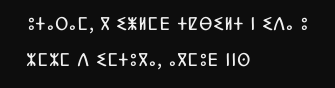ⵓⵜⴰⵔⴰⵎ, ⴳ ⵉⵥⵍⵎⴹ ⵜⵇⴱⵉⵍⵜ ⵏ ⵉⴷⴰ ⵓ ⵣⵎⵣⵎ ⴷ ⵉⵎⵜⵓⴳⴰ, ⴰⴳⵎⵓⴹ ⵏⵏⵙ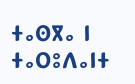ⵜⴰⵙⴳⴰ ⵏ ⵜⴰⵔⵓⴷⴰⵏⵜ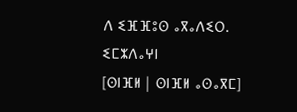ⴷ ⵉⴼⴼⵓⵙ ⴰⴳⴰⴷⵉⵔ.
ⵉⵎⵣⴷⴰⵖⵏ
[ⵙⵏⴼⵍ | ⵙⵏⴼⵍ ⴰⵙⴰⴳⵎ]